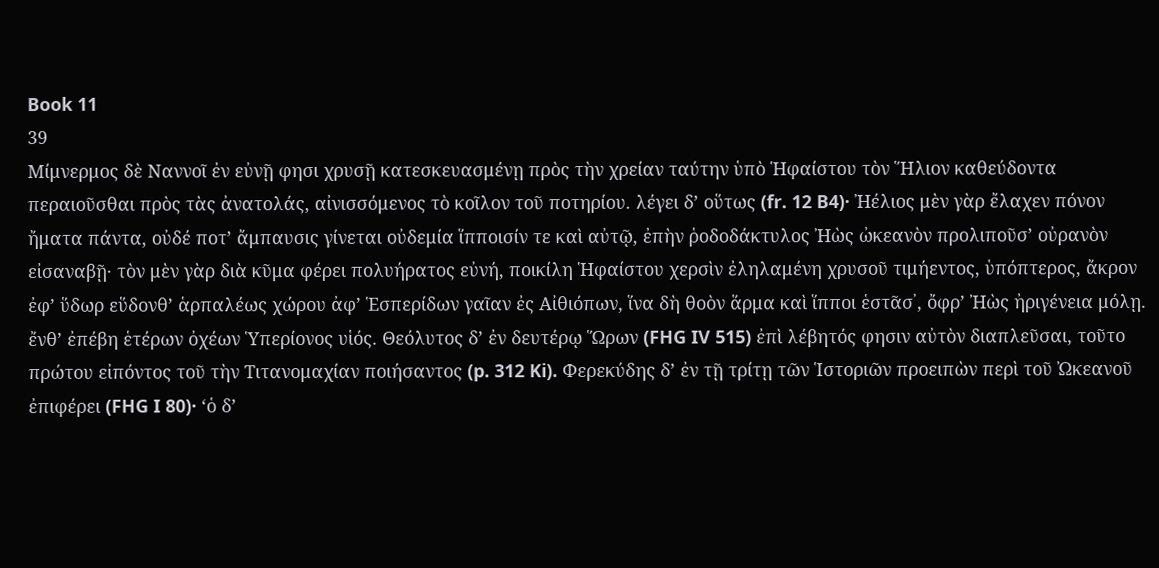Book 11
39
Μίμνερμος δὲ Ναννοῖ ἐν εὐνῇ φησι χρυσῇ κατεσκευασμένῃ πρὸς τὴν χρείαν ταύτην ὑπὸ Ἡφαίστου τὸν Ἥλιον καθεύδοντα περαιοῦσθαι πρὸς τὰς ἀνατολάς, αἰνισσόμενος τὸ κοῖλον τοῦ ποτηρίου. λέγει δ’ οὕτως (fr. 12 B4)· Ἠέλιος μὲν γὰρ ἔλαχεν πόνον ἤματα πάντα, οὐδέ ποτ’ ἄμπαυσις γίνεται οὐδεμία ἵπποισίν τε καὶ αὐτῷ, ἐπὴν ῥοδοδάκτυλος Ἠὼς ὠκεανὸν προλιποῦσ’ οὐρανὸν εἰσαναβῇ· τὸν μὲν γὰρ διὰ κῦμα φέρει πολυήρατος εὐνή, ποικίλη Ἡφαίστου χερσὶν ἐληλαμένη χρυσοῦ τιμήεντος, ὑπόπτερος, ἄκρον ἐφ’ ὕδωρ εὕδονθ’ ἁρπαλέως χώρου ἀφ’ Ἑσπερίδων γαῖαν ἐς Αἰθιόπων, ἵνα δὴ θοὸν ἅρμα καὶ ἵπποι ἑστᾶσ᾽, ὄφρ’ Ἠὼς ἠριγένεια μόλῃ. ἔνθ’ ἐπέβη ἑτέρων ὀχέων Ὑπερίονος υἱός. Θεόλυτος δ’ ἐν δευτέρῳ Ὥρων (FHG IV 515) ἐπὶ λέβητός φησιν αὐτὸν διαπλεῦσαι, τοῦτο πρώτου εἰπόντος τοῦ τὴν Τιτανομαχίαν ποιήσαντος (p. 312 Ki). Φερεκύδης δ’ ἐν τῇ τρίτῃ τῶν Ἱστοριῶν προειπὼν περὶ τοῦ Ὠκεανοῦ ἐπιφέρει (FHG I 80)· ‘ὁ δ’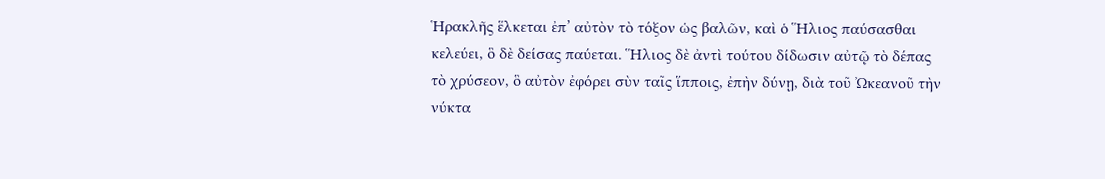Ἡρακλῆς ἕλκεται ἐπ’ αὐτὸν τὸ τόξον ὡς βαλῶν, καὶ ὁ Ἥλιος παύσασθαι κελεύει, ὃ δὲ δείσας παύεται. Ἥλιος δὲ ἀντὶ τούτου δίδωσιν αὐτῷ τὸ δέπας τὸ χρύσεον, ὃ αὐτὸν ἐφόρει σὺν ταῖς ἵπποις, ἐπὴν δύνῃ, διὰ τοῦ Ὠκεανοῦ τὴν νύκτα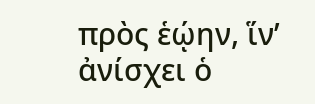πρὸς ἑῴην, ἵν’ ἀνίσχει ὁ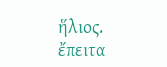ἥλιος. ἔπειτα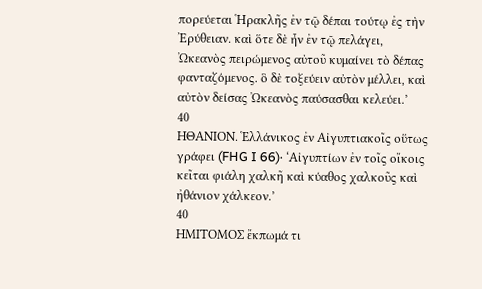πορεύεται Ἡρακλῆς ἐν τῷ δέπαι τούτῳ ἐς τὴν Ἐρύθειαν. καὶ ὅτε δὲ ἦν ἐν τῷ πελάγει, Ὠκεανὸς πειρώμενος αὐτοῦ κυμαίνει τὸ δέπας φανταζόμενος. ὃ δὲ τοξεύειν αὐτὸν μέλλει, καὶ αὐτὸν δείσας Ὠκεανὸς παύσασθαι κελεύει.’
40
ΗΘΑΝΙΟΝ. Ἑλλάνικος ἐν Αἰγυπτιακοῖς οὕτως γράφει (FHG I 66)· ‘Αἰγυπτίων ἐν τοῖς οἴκοις κεῖται φιάλη χαλκῆ καὶ κύαθος χαλκοῦς καὶ ἠθάνιον χάλκεον.’
40
ΗΜΙΤΟΜΟΣ ἔκπωμά τι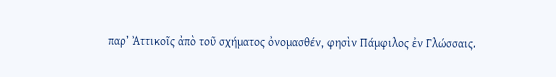παρ’ Ἀττικοῖς ἀπὸ τοῦ σχήματος ὀνομασθέν, φησὶν Πάμφιλος ἐν Γλώσσαις.